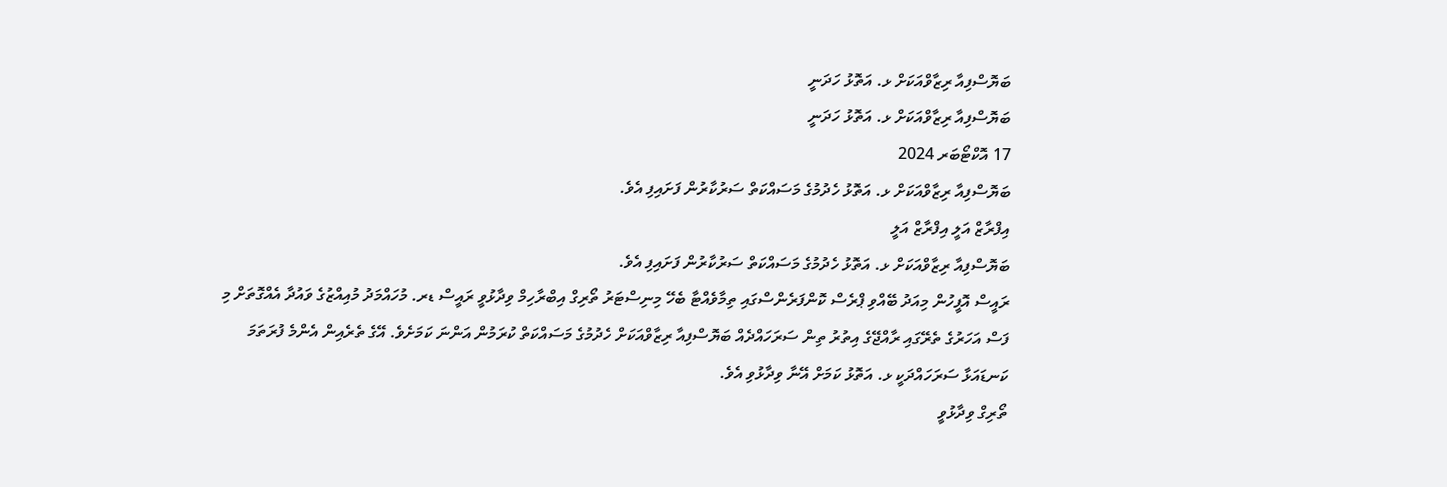ބަޔޮސްފިއާ ރިޒާވްއަކަށް ޅ. އަތޮޅު ހަދަނީ
ބަޔޮސްފިއާ ރިޒާވްއަކަށް ޅ. އަތޮޅު ހަދަނީ
17 އޮކްޓޯބަރ 2024
ބަޔޮސްފިއާ ރިޒާވްއަކަށް ޅ. އަތޮޅު ހެދުމުގެ މަސައްކަތް ސަރުކާރުން ފަށައިފި އެވެ.
އިފްރާޒް އަލީ އިފްރާޒް އަލީ
ބަޔޮސްފިއާ ރިޒާވްއަކަށް ޅ. އަތޮޅު ހެދުމުގެ މަސައްކަތް ސަރުކާރުން ފަށައިފި އެވެ.
ރައީސް އޮފީހުން މިއަދު ބޭއްވި ޕްރެސް ކޮންފަރެންސްގައި ތިމާވެއްޓާ ބެހޭ މިނިސްޓަރު ތޯރިގް އިބްރާހިމް ވިދާޅުވީ ރައީސް ޑރ. މުހައްމަދު މުއިއްޒުގެ ވައުދާ އެއްގޮތަށް މި ފަސް އަހަރުގެ ތެރޭގައި ރާއްޖޭގެ އިތުރު ތިން ސަރަހައްދެއް ބަޔޮސްފިއާ ރިޒާވްއަކަށް ހެދުމުގެ މަސައްކަތް ކުރަމުން އަންނަ ކަމަށެވެ. އޭގެ ތެރެއިން އެންމެ ފުރަތަމަ ކަނޑައަޅާ ސަރަހައްދަކީ ޅ. އަތޮޅު ކަމަށް އޭނާ ވިދާޅުވި އެވެ.
ތޯރިގް ވިދާޅުވީ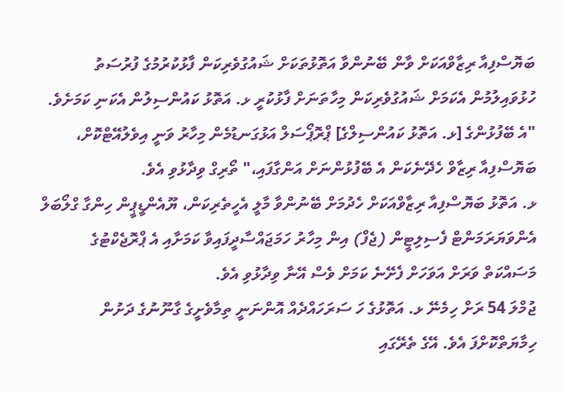ބަޔޮސްފިއާ ރިޒާވްއަކަށް ވާން ބޭނުންވާ އަތޮޅުތަކަށް ޝައުގުވެރިކަން ފާޅުކުރުމުގެ ފުރުސަތު ހުޅުވައިލުމުން އެކަމަށް ޝައުގުވެރިކަން މިހާތަނަށް ފާޅުކުރީ ޅ. އަތޮޅު ކައުންސިލުން އެކަނި ކަމަށެވެ.
"އެ ބޭފުޅުންގެ [ޅ. އަތޮޅު ކައުންސިލްގެ] ޕްރޮޕޯސަލް އަޅުގަނޑުމެން މިހާރު ވަނީ އިވެލުއޭޓްކޮށް، ބަޔޮސްފިއާ ރިޒާވް ހެދޭނެކަން އެ ބޭފުޅުންނަށް އަންގާފައި،" ތޯރިގް ވިދާޅުވި އެވެ.
ޅ. އަތޮޅު ބަޔޮސްފިއާ ރިޒާވްއަކަށް ހެދުމަށް ބޭނުންވާ މާލީ އެހީތެރިކަން، ޔޫއެންޑީޕީން ހިންގާ ގްލޯބަލް އެންވަޔަރަމަންޓް ފެސިލިޓީން (ޖެފް) އިން މިހާރު ހަމަޖައްސާދީފައިވާ ކަމަށާއި އެ ޕްރޮޖެކްޓުގެ މަސައްކަތް ވަރަށް އަވަހަށް ފެށޭނެ ކަމަށް ވެސް އޭނާ ވިދާޅުވި އެވެ.
ޖުމްލަ 54 ރަށް ހިމެނޭ ޅ. އަތޮޅުގެ ހަ ސަރަހައްދެއް އޮންނަނީ ތިމާވެށީގެ ގާނޫނުގެ ދަށުން ހިމާޔަތްކޮށްފަ އެވެ. އޭގެ ތެރޭގައި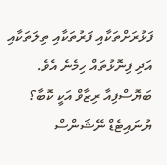ފަޅުރަށްތަކާއި ފަރުތަކާއި ތިލަތަކާއި އަދި ފިނޮޅުތައް ހިމެނެ އެވެ.
ބަޔޮސްފިއާ ރިޒާވް އަކީ ކޮބާ؟
ޔުނައިޓެޑް ނޭޝަންސް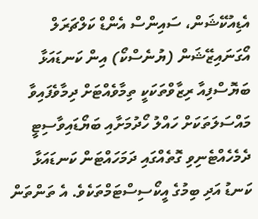އެޑިއުކޭޝަން، ސައިންސް އެންޑް ކަލްޗަރަލް އޯގަނައިޒޭޝަން (ޔުނެސްކޯ) އިން ކަނޑައަޅާ ބަޔޮސްފިއާ ރިޒާވްތަކަކީ ތިމާވެއްޓަށް ދިމާވެފައިވާ މައްސަލަތަކަށް ހައްލު ހޯދުމަށާއި ބަޔޯޑައިވާސިޓީ ދެމެހެއްޓެނިވި ގޮތެއްގައި ދަމަހައްޓަން ކަނޑައަޅާ ކަނޑު އަދި ބިމުގެ އީކޯސިސްޓަމްތަކެވެ. އެ ތަންތަން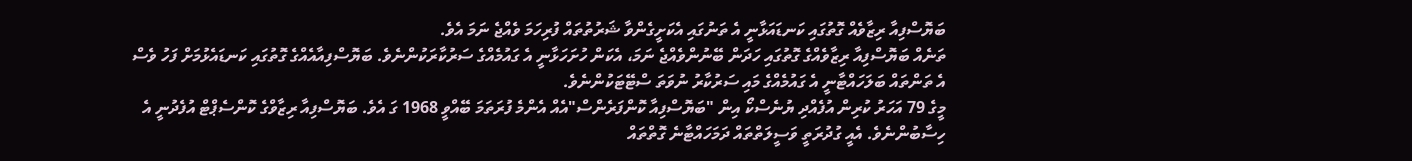ބަޔޮސްފިއާ ރިޒާވެއް ގޮތުގައި ކަނޑައަޅާނީ އެ ތަނުގައި އެކަށީގެންވާ ޝަރުތުތައް ފުރިހަމަ ވެއްޖެ ނަމަ އެވެ.
ތަނެއް ބަޔޮސްފިއާ ރިޒާވެއްގެ ގޮތުގައި ހަދަން ބޭނުންވެއްޖެ ނަމަ، އެކަން ހުށަހަޅާނީ އެ ގައުމެއްގެ ސަރުކާރަކުންނެވެ. ބަޔޮސްފިއާއެއްގެ ގޮތުގައި ކަނޑައެޅުމަށް ފަހު ވެސް އެ ތަންތައް ބަލަހައްޓާނީ އެ ގައުމެއްގެ މައި ސަރުކާރު ނުވަތަ ސްޓޭޓަކުންނެވެ.
މީގެ 79 އަހަރު ކުރިން އުފެއްދި ޔުނެސްކޯ އިން "ބަޔޮސްފިއާ ކޮންފަރެންސް"އެއް އެންމެ ފުރަތަމަ ބޭއްވީ 1968 ގަ އެވެ. ބަޔޮސްފިއާ ރިޒާވްގެ ކޮންސެޕްޓް އުފެދުނީ އެ ހިސާބުންނެވެ. އެއީ ގުދުރަތީ ވަސީލަތްތައް ދަމަހައްޓާނެ ގޮތްތައް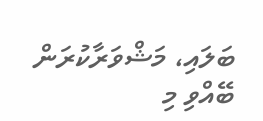ބަލައި، މަޝްވަރާކުރަން ބޭއްވި މި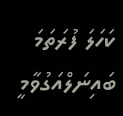ކަހަލަ ފުރަތަމަ ބައިނަލްއަގުވާމީ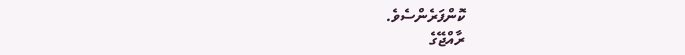ކޮންފަރެންސެވެ.
ރާއްޖޭގެ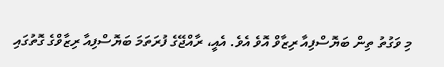މި ވަގުތު ތިން ބަޔޮސްފިއާ ރިޒާވް އޮވެ އެވެ. އެއީ، ރާއްޖޭގެ ފުރަތަމަ ބަޔޮސްފިއާ ރިޒާވްގެ ގޮތުގައި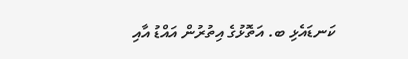ކަނޑައެޅި ބ. އަތޮޅުގެ އިތުރުން އައްޑު އާއި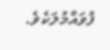ފުވައްމުލަކެވެ.